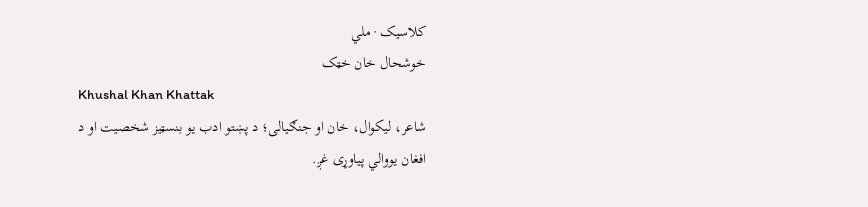کلاسیک · ملي
خوشحال خان خټک
Khushal Khan Khattak
شاعر، لیکوال، خان او جنګیالی؛ د پښتو ادب یو بنسټیز شخصیت او د افغان یووالي پیاوړی غږ.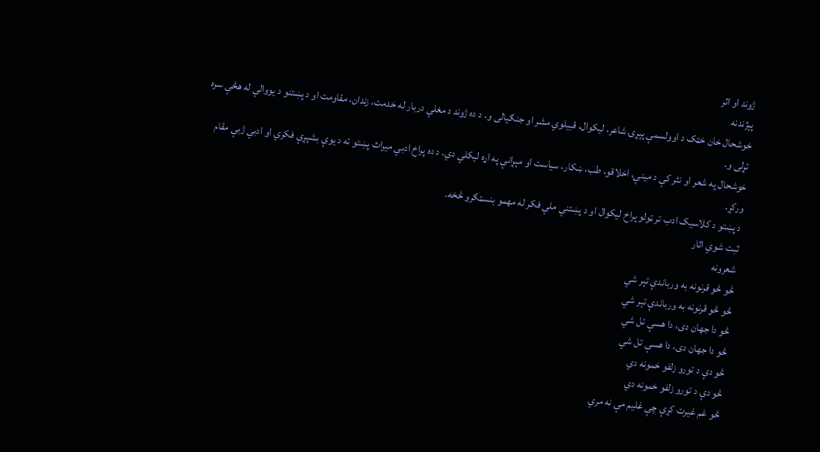ژوند او اثر
پېژندنه
خوشحال خان خټک د اوولسمې پېړۍ شاعر، لیکوال، قبیلوي مشر او جنګیالی و. د ده ژوند د مغلي دربار له خدمت، زندان، مقاومت او د پښتنو د یووالي له هڅې سره تړلی و.
خوشحال په شعر او نثر کې د مینې، اخلاقو، طب، ښکار، سیاست او مېړانې په اړه لیکلي دي. د ده پراخ ادبي میراث پښتو ته د یوې بشپړې فکري او ادبي ژبې مقام ورکړ.
د پښتو د کلاسیک ادب تر ټولو پراخ لیکوال او د پښتني ملي فکر له مهمو بنسټګرو څخه.
ثبت شوي اثار
شعرونه
څو څو قرنونه به ورباندې تېر شي
څو څو قرنونه به ورباندې تېر شي
څو دا جهان دی، دا هسې تل شي
څو دا جهان دی، دا هسې تل شي
څو دې د تورو زلفو خمونه دي
څو دې د تورو زلفو خمونه دي
څو غم غيرت کړې چې غليم مې نه مري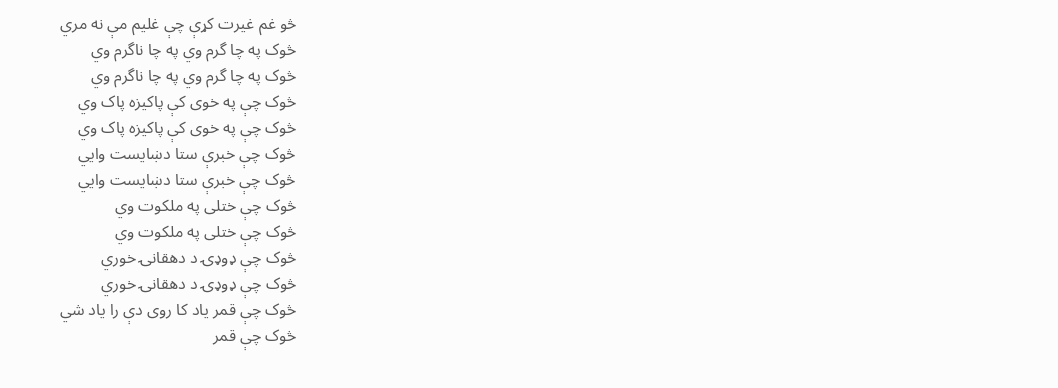څو غم غيرت کړې چې غليم مې نه مري
څوک په چا گرم وي په چا ناگرم وي
څوک په چا گرم وي په چا ناگرم وي
څوک چې په خوی کې پاکيزه پاک وي
څوک چې په خوی کې پاکيزه پاک وي
څوک چې خبرې ستا دښايست وايي
څوک چې خبرې ستا دښايست وايي
څوک چې ختلی په ملکوت وي
څوک چې ختلی په ملکوت وي
څوک چې ډوډۍ د دهقانۍ خوري
څوک چې ډوډۍ د دهقانۍ خوري
څوک چې قمر ياد کا روی دې را ياد شي
څوک چې قمر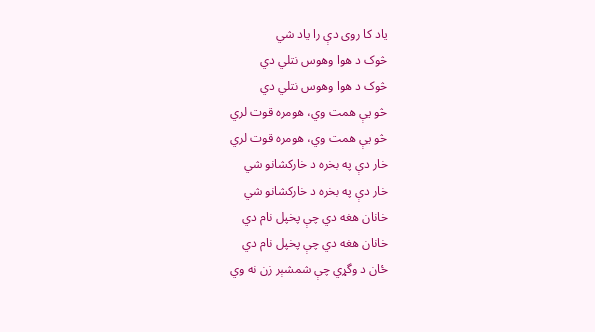ياد کا روی دې را ياد شي
څوک د هوا وهوس نتلي دي
څوک د هوا وهوس نتلي دي
څو يې همت وي، هومره قوت لري
څو يې همت وي، هومره قوت لري
خار دې په بخره د خارکشانو شي
خار دې په بخره د خارکشانو شي
خانان هغه دي چې پخپل نام دي
خانان هغه دي چې پخپل نام دي
ځان د وگړي چې شمشېر زن نه وي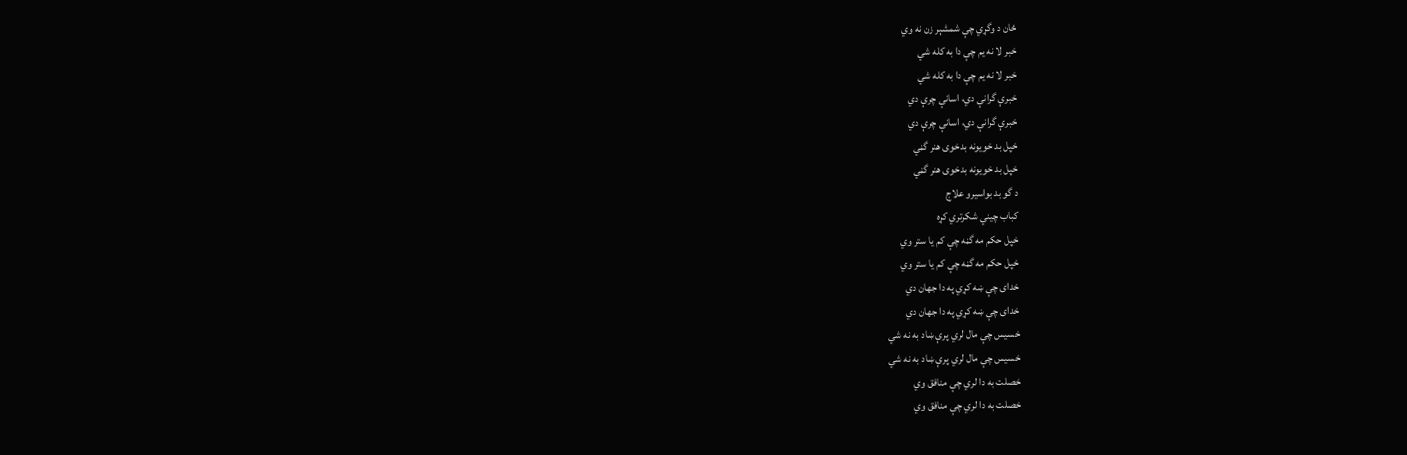ځان د وگړي چې شمشېر زن نه وي
خبر لا نه يم چې دا به کله شي
خبر لا نه يم چې دا به کله شي
خبرې گرانې دي، اسانې چرې دي
خبرې گرانې دي، اسانې چرې دي
خپل بد خويونه بدخوی هنر گڼي
خپل بد خويونه بدخوی هنر گڼي
د گو بد بواسيرو علاج
کباب چيني شکرتري کړه
خپل حکم مه گڼه چې کم يا ستر وي
خپل حکم مه گڼه چې کم يا ستر وي
خدای چې ښه کړي په دا جهان دي
خدای چې ښه کړي په دا جهان دي
خسيس چې مال لري پرې ښاد به نه شي
خسيس چې مال لري پرې ښاد به نه شي
خصلت به دا لري چې منافق وي
خصلت به دا لري چې منافق وي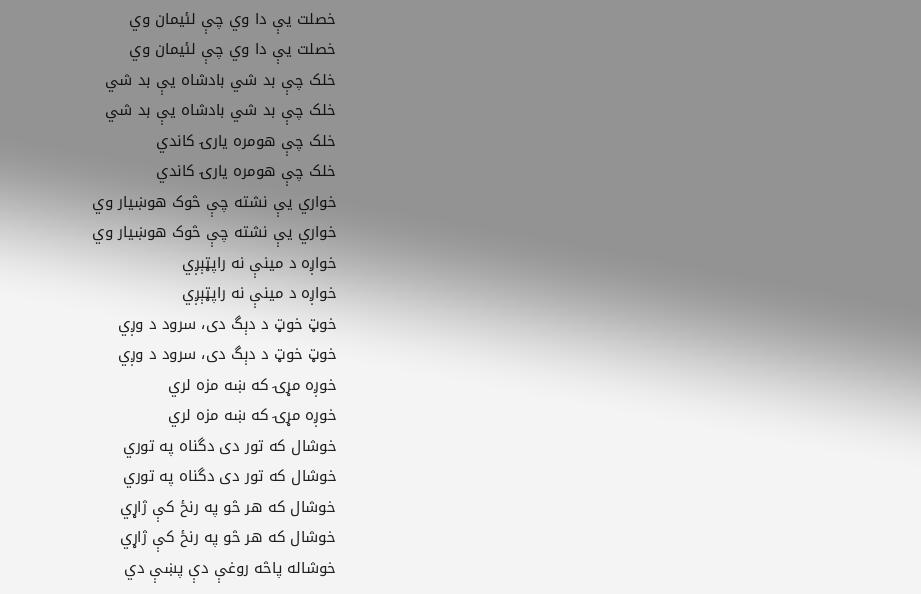خصلت يې دا وي چې لئيمان وي
خصلت يې دا وي چې لئيمان وي
خلک چې بد شي بادشاه يې بد شي
خلک چې بد شي بادشاه يې بد شي
خلک چې هومره يارۍ کاندي
خلک چې هومره يارۍ کاندي
خواري يې نشته چې څوک هوښيار وي
خواري يې نشته چې څوک هوښيار وي
خواږه د مينې نه راپټېږي
خواږه د مينې نه راپټېږي
خوټ خوټ د دېگ دی، سرود د وږي
خوټ خوټ د دېگ دی، سرود د وږي
خوږه مړۍ که ښه مزه لري
خوږه مړۍ که ښه مزه لري
خوشال که تور دی دگناه په توري
خوشال که تور دی دگناه په توري
خوشال که هر څو په رنځ کې ژاړي
خوشال که هر څو په رنځ کې ژاړي
خوشاله پاڅه روغې دې پښې دي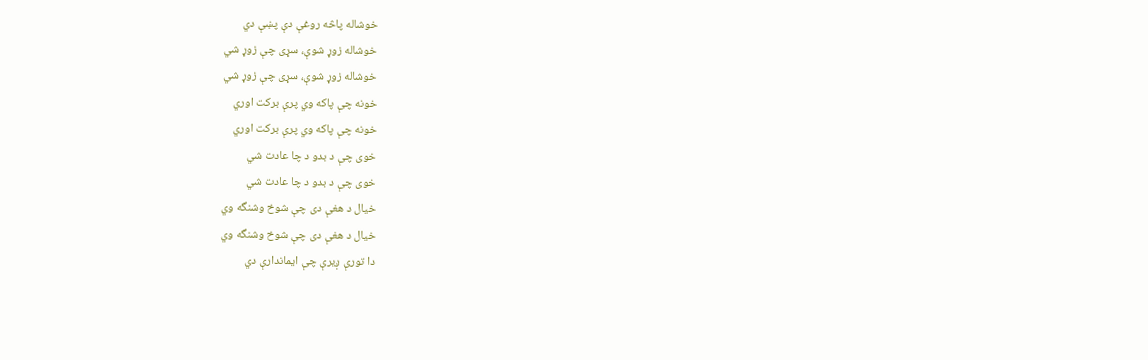خوشاله پاڅه روغې دې پښې دي
خوشاله زوړ شوې، سړی چې زوړ شي
خوشاله زوړ شوې، سړی چې زوړ شي
خونه چې پاکه وي پرې برکت اوري
خونه چې پاکه وي پرې برکت اوري
خوی چې د بدو د چا عادت شي
خوی چې د بدو د چا عادت شي
خيال د هغې دی چې شوخ وشنگه وي
خيال د هغې دی چې شوخ وشنگه وي
دا تورې ږيرې چې ايماندارې دي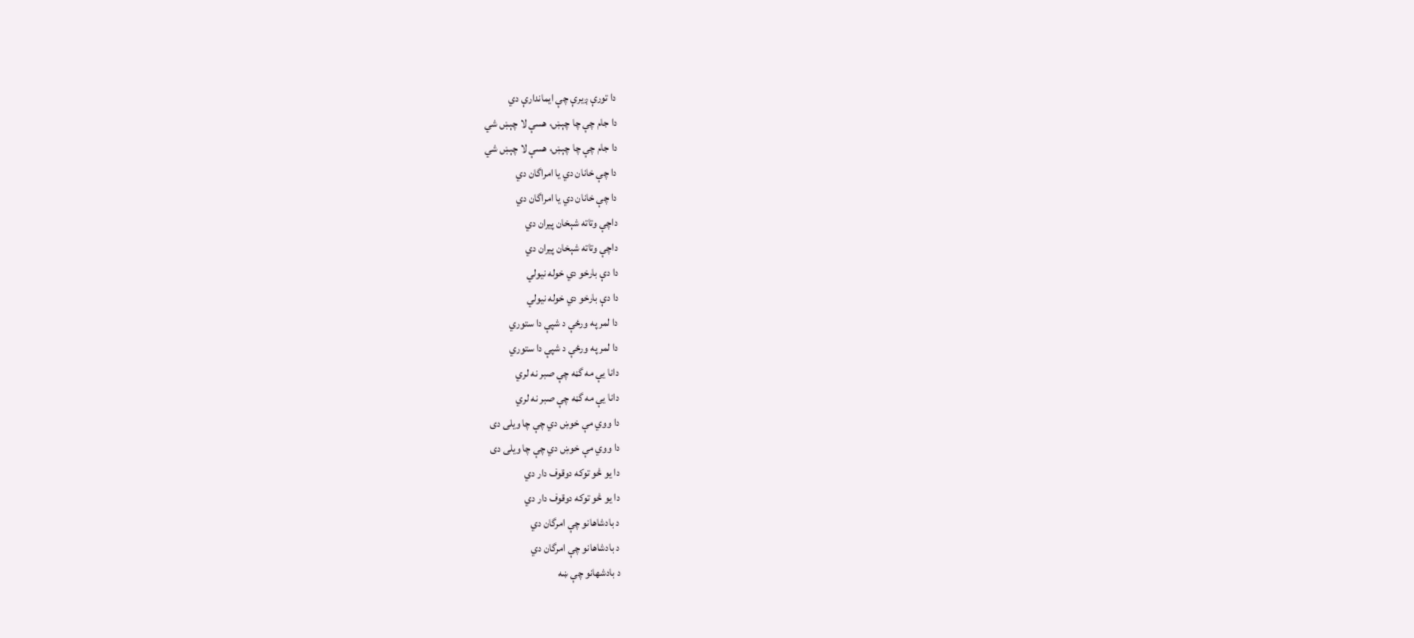دا تورې ږيرې چې ايماندارې دي
دا جام چې چا چېښ، هسې لا چېښ شي
دا جام چې چا چېښ، هسې لا چېښ شي
دا چې خانان دي يا امراگان دي
دا چې خانان دي يا امراگان دي
داچې وتاته شېخان پيران دي
داچې وتاته شېخان پيران دي
دا دې بارخو دي خوله نيولي
دا دې بارخو دي خوله نيولي
دا لمر په ورځې د شپې دا ستوري
دا لمر په ورځې د شپې دا ستوري
دانا يې مه گڼه چې صبر نه لري
دانا يې مه گڼه چې صبر نه لري
دا ووي مې خوښ دي چې چا ويلی دی
دا ووي مې خوښ دي چې چا ويلی دی
دا يو څو توکه دوقوف دار دي
دا يو څو توکه دوقوف دار دي
د بادشاهانو چې امرگان دي
د بادشاهانو چې امرگان دي
د بادشهانو چې ښه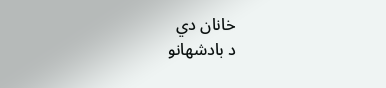خانان دي
د بادشهانو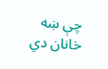چې ښه خانان دي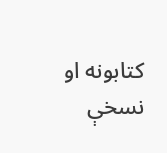کتابونه او نسخې